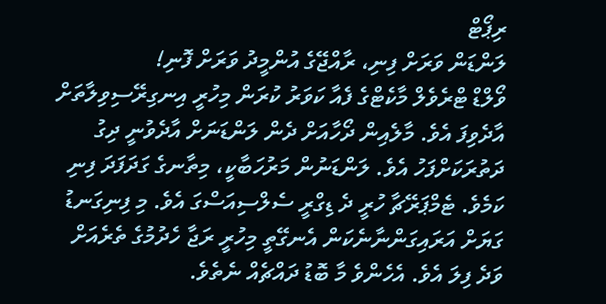ރިޕޯޓް
ލަންޑަން ވަރަށް ފިނި، ރާއްޖޭގެ އުންމީދު ވަރަށް ފޮނި!
ވޯލްޑް ޓްރެވެލް މާކެޓްގެ ފެއާ ކަވަރު ކުރަން މިހުރީ އިނގިރޭސިވިލާތަށް އާދެވިފަ އެވެ. މާލެއިން ދޯހާއަށް ދެން ލަންޑަނަށް އާދެވުނީ ދިގު ދަތުރަކަށްފަހު އެވެ. ލަންޑަނުން މަރުހަބާކީ، މިތާނގެ ގަދަފަދަ ފިނި ކަމެވެ. ޓެމްޕަރޭޗާ ހުރީ ދެ ޑިގްރީ ސެލްސިއަސްގަ އެވެ. މި ފިނިގަނޑު ގަޔަށް އަރައިގަންނާނެކަން އެނގޭތީ މިހުރީ ރަޖާ ހެދުމުގެ ތެރެއަށް ވަދެ ފިލަ އެވެ. އެހެންވެ މާ ބޮޑު ދައްޗެއް ނެތެވެ.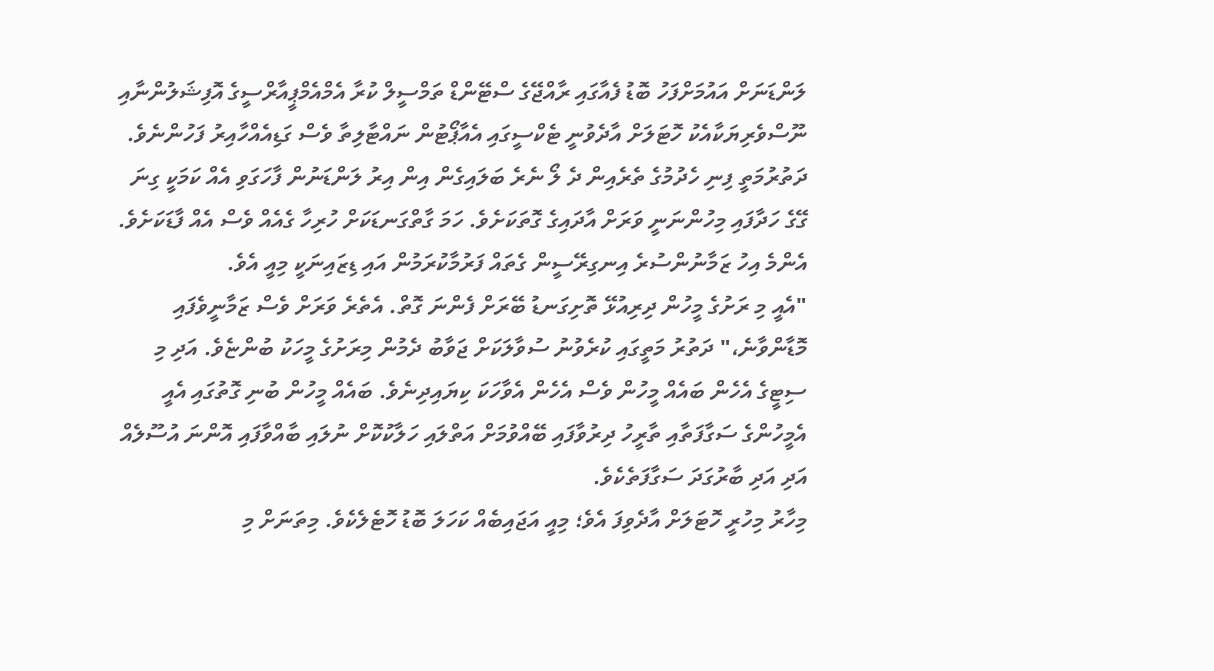ލަންޑަނަށް އައުމަށްފަހު ބޮޑު ފެއާގައި ރާއްޖޭގެ ސްޓޭންޑް ތަމްސީލް ކުރާ އެމްއެމްޕީއާރްސީގެ އޮފިޝަލުންނާއި ނޫސްވެރިޔަކާއެކު ހޮޓަލަށް އާދެވުނީ ޓެކްސީގައި އެއާޕޯޓުން ނައްޓާލިތާ ވެސް ގަޑިއެއްހާއިރު ފަހުންނެވެ. ދަތުރުމަތީ ފިނި ހެދުމުގެ ތެރެއިން ދެ ލޯ ނެރެ ބަލައިގެން އިން އިރު ލަންޑަނުން ފާހަގަވި އެއް ކަމަކީ ގިނަ ގޭގެ ހަދާފައި މިހުންނަނީ ވަރަށް އާދައިގެ ގޮތަކަށެވެ. ހަމަ ގާތްގަނޑަކަށް ހުރިހާ ގެއެއް ވެސް އެއް ފާޑަކަށެވެ. އެންމެ އިހު ޒަމާނުންސުރެ އިނގިރޭސީން ގެތައް ފަރުމާކުރަމުން އައި ޑިޒައިނަކީ މިއީ އެވެ.
"އެއީ މި ރަށުގެ މީހުން ދިރިއުޅޭ ތޮށިގަނޑު ބޭރަށް ފެންނަ ގޮތް. އެތެރެ ވަރަށް ވެސް ޒަމާނީވެފައި މޮޑާންވާނެ،" ދަތުރު މަތީގައި ކުރެވުނު ސުވާލަކަށް ޖަވާބު ދެމުން މިރަށުގެ މީހަކު ބުންޏެވެ. އަދި މި ސިޓީގެ އެހެން ބައެއް މީހުން ވެސް އެހެން އެވާހަކަ ކިޔައިދިނެވެ. ބައެއް މީހުން ބުނި ގޮތުގައި އެއީ އެމީހުންގެ ސަގާފަތާއި ތާރީހު ދިރުވާފައި ބޭއްވުމަށް އަތްލައި ހަލާކުކޮށް ނުލައި ބާއްވާފައި އޮންނަ އުސޫލެއް އަދި އަދި ބާރުގަދަ ސަގާފަތެކެވެ.
މިހާރު މިހުރީ ހޮޓަލަށް އާދެވިފަ އެވެ؛ މިއީ އަޖައިބެއް ކަހަލަ ބޮޑު ހޮޓެލެކެވެ. މިތަނަށް މި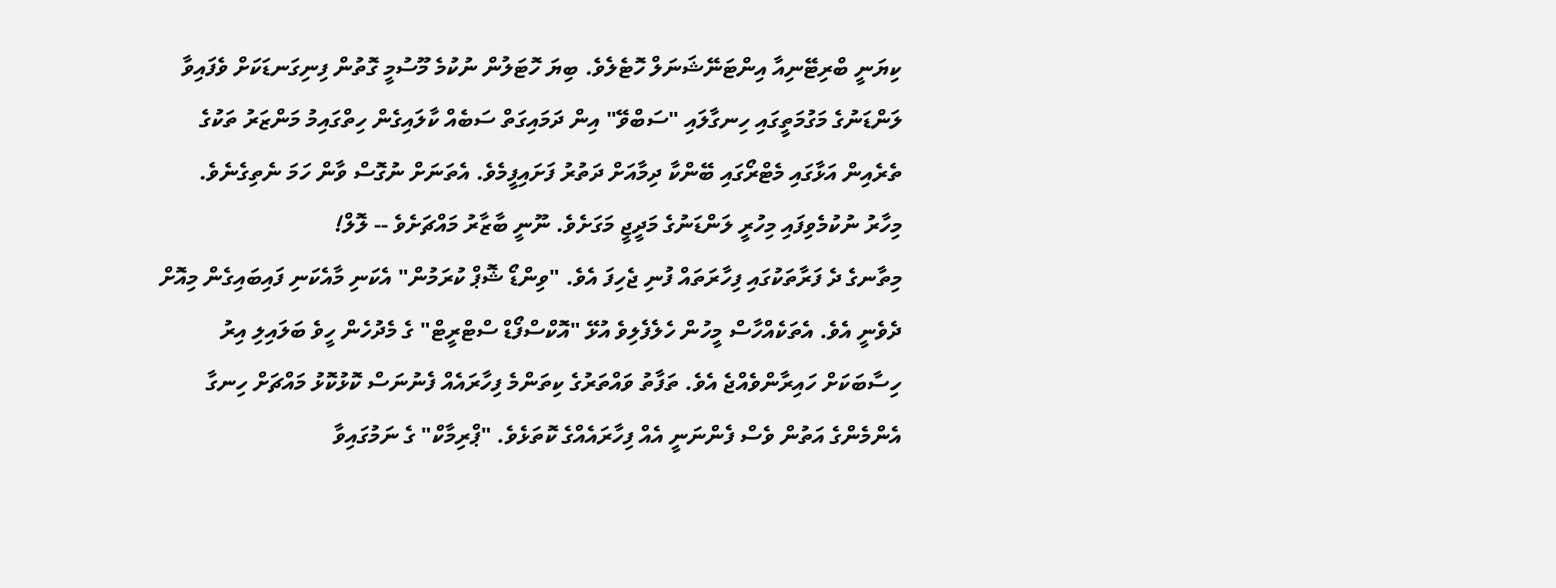ކިޔަނީ ބްރިޓޭނިއާ އިންޓަނޭޝަނަލް ހޮޓެލެވެ. ބިޔަ ހޮޓަލުން ނުކުމެ މޫސުމީ ގޮތުން ފިނިގަނޑަކަށް ވެފައިވާ ލަންޑަނުގެ މަގުމަތީގައި ހިނގާލައި "ސަބްވޭ" އިން ދަމައިގަތް ސަބެއް ކާލައިގެން ހިތްގައިމު މަންޒަރު ތަކުގެ ތެރެއިން އަޅާގައި މެޓްރޯގައި ބޭންކާ ދިމާއަށް ދަތުރު ފަށައިފީމެވެ. އެތަނަށް ނުގޮސް ވާން ހަމަ ނެތިގެނެވެ.
މިހާރު ނުކުމެވިފައި މިހުރީ ލަންޑަނުގެ މަދީޖީ މަގަށެވެ. ނޫނީ ބާޒާރު މައްޗަށެވެ -- ލޮލް!
މިތާނގެ ދެ ފަރާތަކުގައި ފިހާރަތައް ފުނި ޖެހިފަ އެވެ. "ވިންޑޯ ޝޮޕް ކުރަމުން" އެކަނި މާއެކަނި ފައިބައިގެން މިއޮށް ދެވެނީ އެވެ. އެތަކެއްހާސް މީހުން ހެލެފެލިވެ އުޅޭ "އޮކްސްފޯޑް ސްޓްރީޓް" ގެ މެދުހެން ހީވެ ބަލައިލި އިރު ހިސާބަކަށް ހައިރާންވެއްޖެ އެވެ. ތަފާތު ވައްތަރުގެ ކިތަންމެ ފިހާރައެއް ފެނުނަސް ކޮޅުކޮޅު މައްޗަށް ހިނގާ އެންމެންގެ އަތުން ވެސް ފެންނަނީ އެއް ފިހާރައެއްގެ ކޮތަޅެވެ. "ޕްރިމާކް" ގެ ނަމުގައިވާ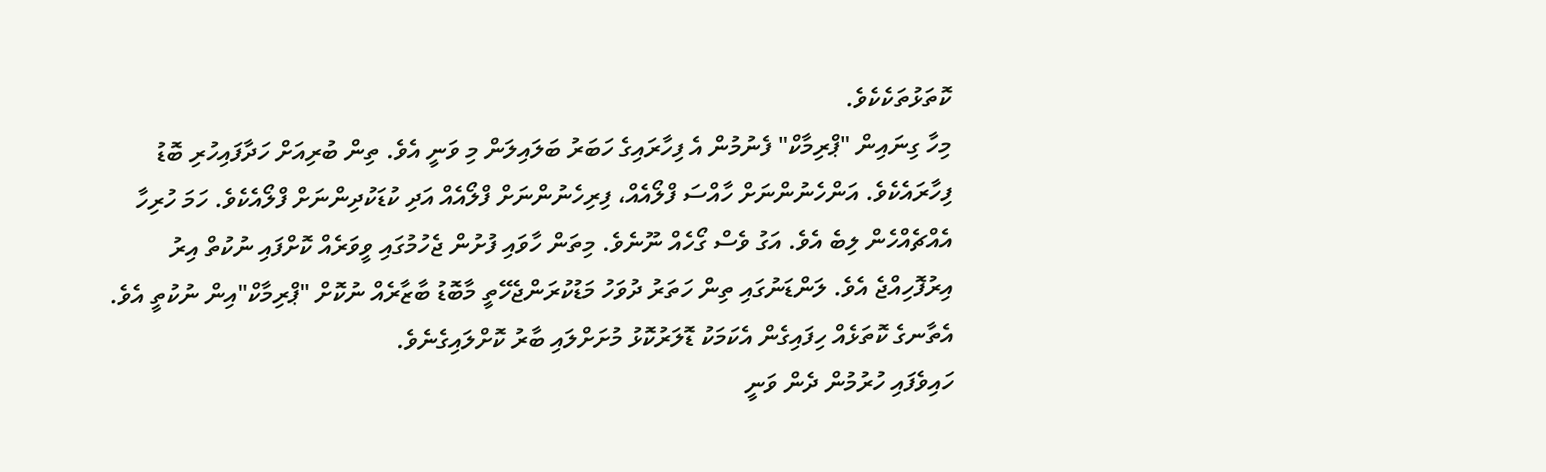ކޮތަޅުތަކެކެވެ.
މިހާ ގިނައިން "ޕްރިމާކް" ފެނުމުން އެ ފިހާރައިގެ ހަބަރު ބަލައިލަން މި ވަނީ އެވެ. ތިން ބުރިއަށް ހަދާފައިހުރި ބޮޑު ފިހާރައެކެވެ. އަންހެނުންނަށް ހާއްސަ ފްލޯއެއް، ފިރިހެނުންނަށް ފްލޯއެއް އަދި ކުޑަކުދިންނަށް ފްލޯއެކެވެ. ހަމަ ހުރިހާ އެއްޗެއްހެން ލިބެ އެވެ. އަގު ވެސް ގޯހެއް ނޫނެވެ. މިތަން ހާވައި ފުށުން ޖެހުމުގައި ވީވަރެއް ކޮށްފައި ނުކުތް އިރު އިރުފޮހިއްޖެ އެވެ. ލަންޑަނުގައި ތިން ހަތަރު ދުވަހު މަޑުކުރަންޖެހޭތީ މާބޮޑު ބާޒާރެއް ނުކޮށް "ޕްރިމާކް"އިން ނުކުތީ އެވެ. އެތާނގެ ކޮތަޅެއް ހިފައިގެން އެކަމަކު ޑޮލަރުކޮޅު މުށަށްލައި ބާރު ކޮށްލައިގެނެވެ.
ހައިވެފައި ހުރުމުން ދެން ވަނީ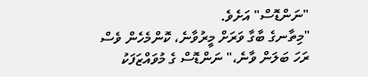"ނަންޑޮސް" އަށެވެ.
"މިތާނގެ ބާގާ ވަރަށް މީރުވާނެ، ކޮންމެހެން ވެސް ރަހަ ބަލަން ވާނެ،" ނަންޑޮސް ގެ މުވައްޒަފަކު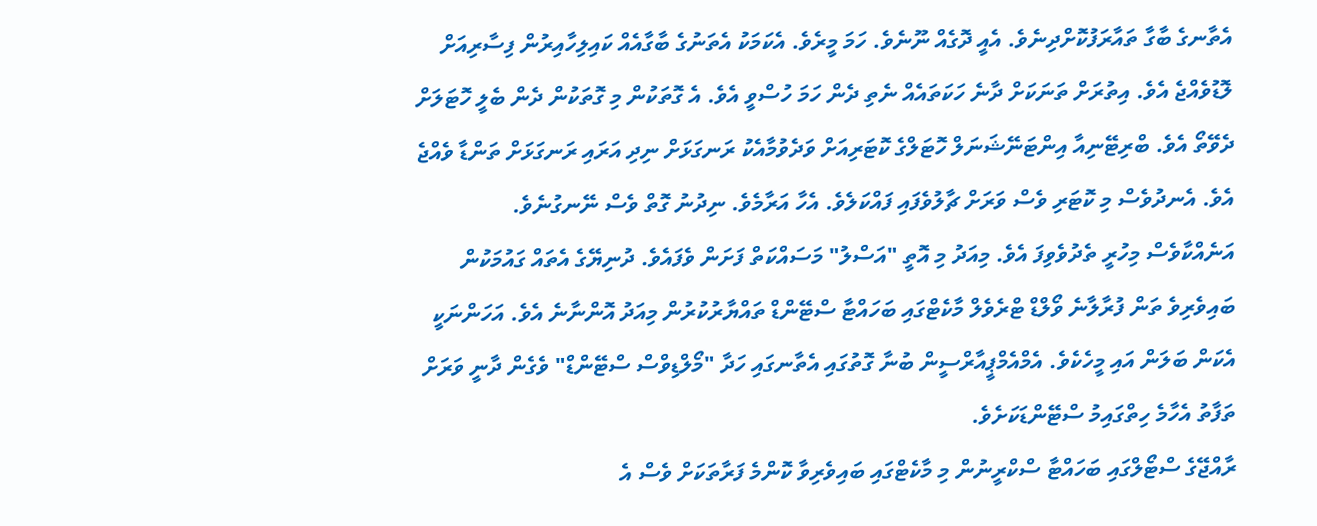އެތާނގެ ބާގާ ތައާރަފުކޮށްދިނެވެ. އެއީ ދޮގެއް ނޫނެވެ. ހަމަ މީރެވެ. އެކަމަކު އެތަނުގެ ބާގާއެއް ކައިލިހާއިރުން ފިސާރިއަށް ލޮޑުވެއްޖެ އެވެ. އިތުރަށް ތަނަކަށް ދާނެ ހަކަތައެއް ނެތި ދެން ހަމަ ހުސްވީ އެވެ. އެ ގޮތަކުން މި ގޮތަކުން ދެން ބެލީ ހޮޓަލަށް ދެވޭތޯ އެވެ. ބްރިޓޭނިއާ އިންޓަނޭޝަނަލް ހޮޓަލްގެ ކޮޓަރިއަށް ވަދެވުމާއެކު ރަނގަޅަށް ނިދި އަރައި ރަނގަޅަށް ތަންޑާ ވެއްޖެ އެވެ. އެނދުވެސް މި ކޮޓަރި ވެސް ވަރަށް ޗާލުވެފައި ފައްކަލެވެ. އެހާ އަރާމެވެ. ނިދުނު ގޮތް ވެސް ނޭނގުނެވެ.
އަނެއްކާވެސް މިހުރީ ތެދުވެވިފަ އެވެ. މިއަދު މި އޮތީ "އަސްލު" މަސައްކަތް ފަށަން ވެފައެވެ. ދުނިޔޭގެ އެތައް ގައުމަކުން ބައިވެރިވެ ތަން ފުރާލާނެ ވޯލްޑް ޓްރެވެލް މާކެޓްގައި ބަހައްޓާ ސްޓޭންޑް ތައްޔާރުކުރުން މިއަދު އޮންނާނެ އެވެ. އަހަންނަކީ އެކަން ބަލަން އައި މީހެކެވެ. އެމްއެމްޕީއާރްސީން ބުނާ ގޮތުގައި އެތާނގައި ހަދާ "މޯލްޑިވްސް ސްޓޭންޑް" ވެގެން ދާނީ ވަރަށް ތަފާތު އެހާމެ ހިތްގައިމު ސްޓޭންޑަކަށެވެ.
ރާއްޖޭގެ ސްޓޯލްގައި ބަހައްޓާ ސްކްރީނުން މި މާކެޓްގައި ބައިވެރިވާ ކޮންމެ ފަރާތަކަށް ވެސް އެ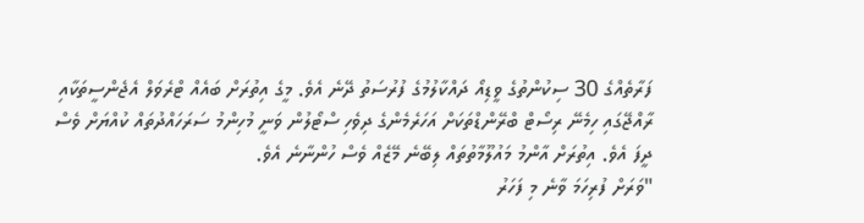ފަރާތެއްގެ 30 ސިކުންތުގެ ވީޑިއޯ ދައްކާލުމުގެ ފުރުސަތު ދޭނެ އެވެ. މީގެ އިތުރަށް ބައެއް ޓްރެވަލް އެޖެންސީތަކާއި ރާއްޖޭގައި ހިމެނޭ ރިސޯޓް ބްރޭންޑްތަކަށް އަހަރެމެންގެ ދިވެހި ސްޓޯލުން ވަނީ މުހިންމު ސަރަހައްދުތައް ކުއްޔަށް ވެސް ދީފަ އެވެ. އިތުރަށް އާންމު މައުލޫމާތުތައް ލިބޭނެ މޭޒެއް ވެސް ހުންނާނެ އެވެ.
"ވަރަށް ފުރިހަމަ ވާނެ މި ފަހަރު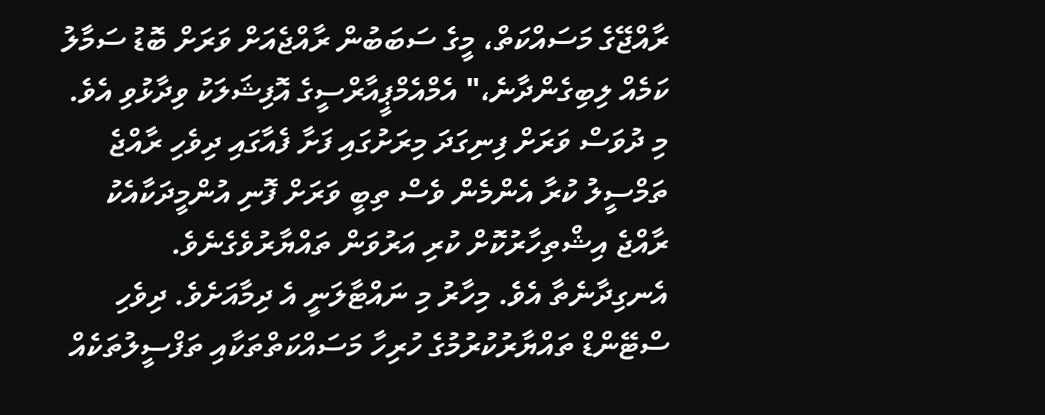ރާއްޖޭގެ މަސައްކަތް، މީގެ ސަބަބުން ރާއްޖެއަށް ވަރަށް ބޮޑު ސަމާލު ކަމެއް ލިބިގެންދާނެ،" އެމްއެމްޕީއާރްސީގެ އޮފިޝަލަކު ވިދާޅުވި އެވެ. މި ދުވަސް ވަރަށް ފިނިގަދަ މިރަށުގައި ފަށާ ފެއާގައި ދިވެހި ރާއްޖެ ތަމްސީލު ކުރާ އެންމެން ވެސް ތިބީ ވަރަށް ފޮނި އުންމީދަކާއެކު ރާއްޖެ އިޝްތިހާރުކޮށް ކުރި އަރުވަން ތައްޔާރުވެގެނެވެ.
އެނގިދާނެތާ އެވެ. މިހާރު މި ނައްޓާލަނީ އެ ދިމާއަށެވެ. ދިވެހި ސްޓޭންޑް ތައްޔާރުކުރުމުގެ ހުރިހާ މަސައްކަތްތަކާއި ތަފްސީލުތަކެއް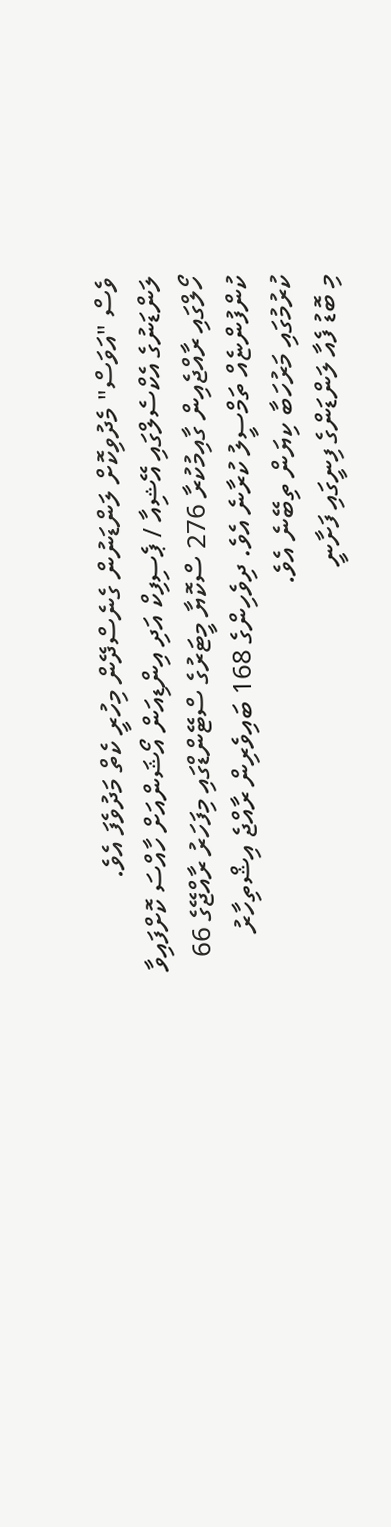ވެސް "އަވަސް" މެދުވިކޮށް ލަންޑަނުން ގެނެސްދޭން މިހުރީ ކެތް މަދުވެފަ އެވެ.
ލަންޑަނުގެ އެކްސެލްގައި އޭޝިއާ / ޕެސިފިކް އަދި އިންޑިއަން އޯޝަންއަށް ހާއްސަ ކޮށްފައިވާ ހޯލްގައި ރާއްޖެއިން ގާއިމުކުރާ 276 ސްކޮޔާ މީޓަރުގެ ސްޓޭންޑްގައި މިފަހަރު ރާއްޖޭގެ 66 ކުންފުންޏެއް ތަމްސީލު ކުރާނެ އެވެ. ދިވެހިންގެ 168 ބައިވެރިން ރާއްޖެ އިޝްތިހާރު ކުރުމުގައި މަރުހަބާ ކިޔަން ތިބޭނެ އެވެ.
މި ބޮޑު ފެއާ ލަންޑަންގެ ފިނީގައި ފަށާނީ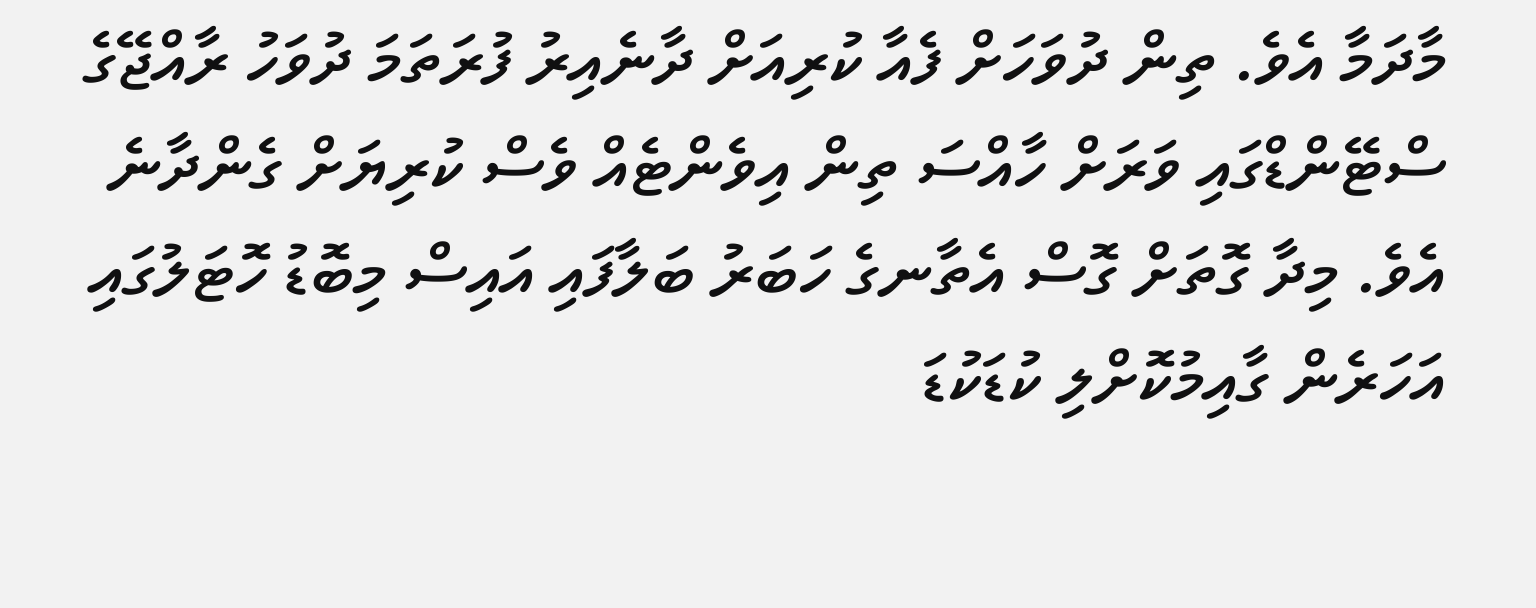މާދަމާ އެވެ. ތިން ދުވަހަށް ފެއާ ކުރިއަށް ދާނެއިރު ފުރަތަމަ ދުވަހު ރާއްޖޭގެ ސްޓޭންޑްގައި ވަރަށް ހާއްސަ ތިން އިވެންޓެއް ވެސް ކުރިޔަށް ގެންދާނެ އެވެ. މިދާ ގޮތަށް ގޮސް އެތާނގެ ހަބަރު ބަލާފައި އައިސް މިބޮޑު ހޮޓަލުގައި އަހަރެން ގާއިމުކޮށްލި ކުޑަކުޑަ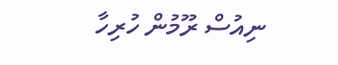ނިއުސް ރޫމުން ހުރިހާ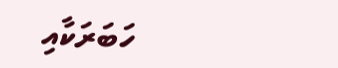ހަބަރަކާއި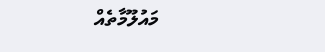މައުލޫމާތެއް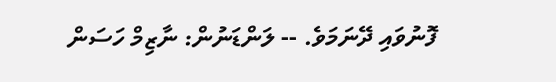ފޮނުވައި ދޭނަމަވެ. -- ލަންޑަނުން: ނާޒިމް ހަސަން